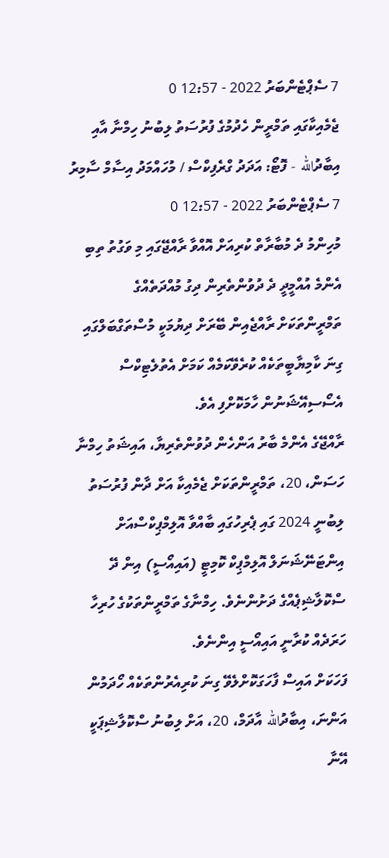7 ސެޕްޓެންބަރު 2022 - 12:57 0
ޖެމެއިކާގައި ތަމްރީން ހެދުމުގެ ފުރުސަތު ލިބުނު ހިމްނާ އާއި އިބާދުالله - ފޮޓޯ: އަދަދު ގްރެފިކްސް / މުހައްމަދު އިސާމް ސާމިރު
7 ސެޕްޓެންބަރު 2022 - 12:57 0
މުހިންމު ދެ މުބާރާތް ކުރިއަށް އޮއްވާ ރާއްޖޭގައި މި ވަގުތު ތިބި އެންމެ އުއްމީދީ ދެ ދުވުންތެރިން ދިގު މުއްދަތެއްގެ ތަމްރީންތަކަށް ރާއްޖެއިން ބޭރަށް ދިޔުމަކީ މުސްތަގްބަލްގައި ގިނަ ކާމިޔާބީތަކެއް ކުރެވޭކަމެއް ކަމަށް އެތުލެޓިކްސް އެސޯސިއޭޝަނުން ހާމަކޮށްފި އެވެ.
ރާއްޖޭގެ އެންމެ ބާރު އަންހެން ދުވުންތެރިޔާ، އައިޝަތު ހިމްނާ ހަސަން، 20، ތަމްރީންތަކަށް ޖެމެއިކާ އަށް ދާން ފުރުސަތު ލިބުނީ 2024 ގައި ޕެރިހުގައި ބާއްވާ އޮލިމްޕިކްސްއަށް އިންޓަނޭޝަނަލް އޮލިމްޕިކް ކޮމިޓީ (އައިއޯސީ) އިން ދޭ ސްކޮލާޝިޕެއްގެ ދަށުންނެވެ. ހިމްނާގެ ތަމްރީންތަކުގެ ހުރިހާ ހަރަދެއް ކުރާނީ އައިއޯސީ އިންނެވެ.
ފަހަކަށް އައިސް ފާހަގަކޮށްލެވޭ ގިނަ ކުރިއެރުންތަކެއް ހޯދަމުން އަންނަ، އިބާދުالله އާދަމް، 20، އަށް ލިބުނު ސްކޮލާޝިޕަކީ އޭނާ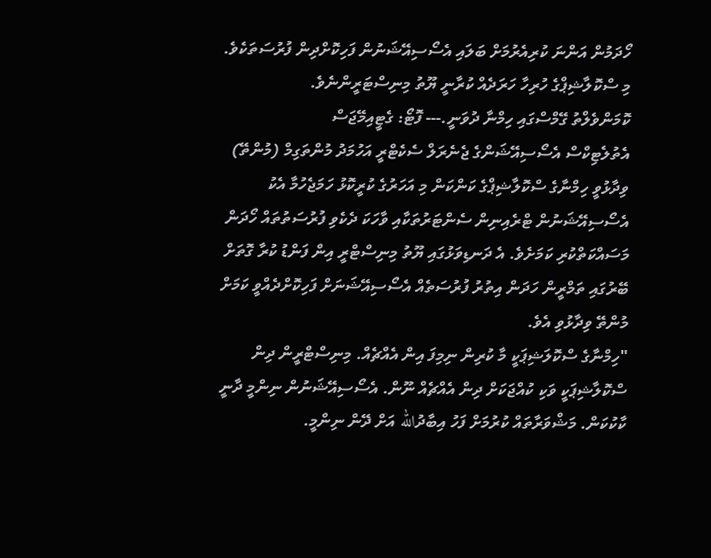ހޯދަމުން އަންނަ ކުރިއެރުމަށް ބަލައި އެސޯސިއޭޝަނުން ފަހިކޮށްދިން ފުރުސަތަކެވެ. މި ސްކޮލާޝިޕްގެ ހުރިހާ ހަރަދެއް ކުރާނީ ޔޫތު މިނިސްޓަރީންނެވެ.
ކޮމަންވެލްތު ގޭމްސްގައި ހިމްނާ ދުވަނީ.--- ފޮޓޯ: ގެޓީއިމޭޖަސް
އެތުލެޓިކްސް އެސޯސިއޭޝަންގެ ޖެނެރަލް ސެކެޓްރީ އަހުމަދު މުންތަގިމް (މުންތޭ) ވިދާޅުވީ ހިމްނާގެ ސްކޮލާޝިޕްގެ ކަންކަން މި އަހަރުގެ ކުރީކޮޅު ހަމަޖެހުމާ އެކު އެސޯސިއޭޝަނުން ޓްރެއިނިން ސެންޓަރުތަކާއި ވާހަކަ ދެކެވި ފުރުސަތުތައް ހޯދަން މަސައްކަތްކުރި ކަމަށެވެ. އެ ދަނޑިވަޅުގައި ޔޫތު މިނިސްޓްރީ އިން ފަންޑު ކުރާ ގޮތަށް ބޭރުގައި ތަމްރީން ހަދަން އިތުރު ފުރުސަތެއް އެސޯސިއޭޝަނަށް ފަހިކޮށްދެއްވީ ކަމަށް މުންތޭ ވިދާޅުވި އެވެ.
"ހިމްނާގެ ސްކޮލަޝިޕަކީ މާ ކުރިން ނިމިފަ އިން އެއްޗެއް. މިނިސްޓްރީން ދިން ސްކޮލާޝިޕަކީ ވަކި ކުއްޖަކަށް ދިން އެއްޗެއް ނޫން. އެސޯސިއޭޝަނުން ނިންމީ ދާނީ ކާކުކަން. މަޝްވަރާތައް ކުރުމަށް ފަހު އިބާދުالله އަށް ދޭން ނިންމީ.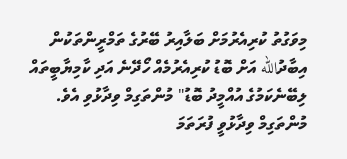މިވަގުތު ކުރިއެރުމަށް ބަލާއިރު ބޭރުގެ ތަމްރީންތަކުން އިބާދުالله އަށް ބޮޑު ކުރިއެރުމެއް ހޯދޭނެ އަދި ކާމިޔާބީތައް ލިބޭނެކަމުގެ އުއްމީދު ބޮޑު" މުންތަގިމް ވިދާޅުވި އެވެ.
މުންތަގިމް ވިދާޅުވީ ފުރަތަމަ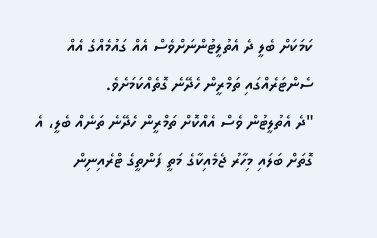ކަމަކަށް ބެލީ ދެ އެތުލީޓުންނަށްވެސް އެއް ގައުމެއްގެ އެއް ސެންޓަރެއްގައި ތަމްރީން ހެދޭނެ ގޮތެއްކަމަށެވެ.
"ދެ އެތުލީޓުން ވެސް އެއްކޮށް ތަމްރީން ހެދޭނެ ތަނެއް ބެލީ، އެ ގޮތަށް ބަލައި މިހާރު ޖެމެއިކާގެ މަތީ ފަންތީގެ ޓްރެއިނިން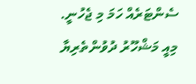ސެންޓަރެއް ހަމަ މި ޖެހުނީ. މިއީ މަޝްހޫރު ދުވުންތެރިޔާ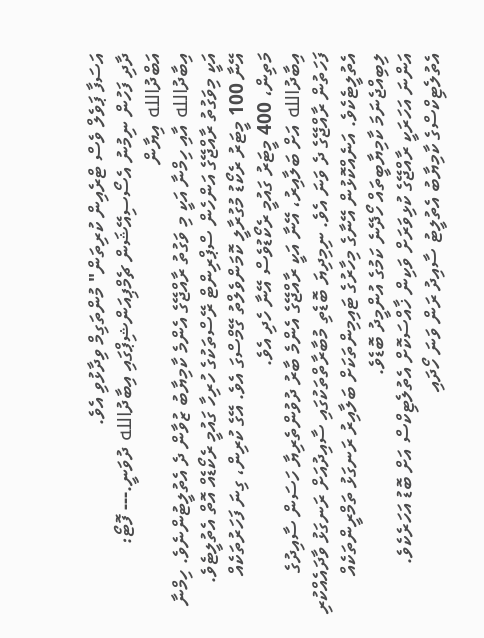އަސަފާ ޕަވެލް ވެސް ޓްރެއިން ކުރިތަން" މުންތަގިމް ވިދާޅުވި އެވެ.
ދާދި ފަހުން ނިމުނު އެސޯސިއޭޝަން ޗެމްޕިއަންޝިޕްގައި އިބާދުالله ދުވަނީ.--- ފޮޓޯ: އަބްދުالله އިޔާން
އިބާދުالله އާއި ހިމްނާ އަކީ މި ވަގުތު ރާއްޖޭގެ އެންމެ ކާމިޔާބު ޒުވާން ދެ އެތުލީޓުންނެވެ. ހިމްނާ އަކީ މިވަގުތު ރާއްޖޭގެ އަންހެން ސްޕްރިންޓް ރޭސްތަކުގެ ހުރިހާ ގައުމީ ރެކޯޑެއް އޮތް އެތުލީޓެވެ. އޭނާ 100 މީޓަރު ރެކޯޑު މުގުރާލީ ކޮމަންވެލްތު ގޭމްސްގަ އެވެ. އޭގެ ކުރިން، ގިނަ ފަހަރުތަކެއް މަތިން، 400 މީޓަރު ގައުމީ ރެކޯޑުވެސް އޭނާ ހެދި އެވެ.
އިބާދުالله އަށް ބަލާއިރު، އޭނާ އަކީ ރާއްޖޭގެ އެންމެ ބާރު ދުވުންތެރިޔާ ހަސަން ސާއިދުގެ ފަހަތުން ރާއްޖޭގެ ދެ ވަނަ އެވެ. ނިމިދިޔަ ބޮޑެތި މުބާރާތްތަކުގައި ސާއިދުއަށް ރަނގަޅު ވާދައެއްކުރި އެތުލީޓެކެވެ. އަނެއްކޮޅުން އޭނާގެ މިހާރުގެ ޓައިމިންތަކަށް ބަލާއިރު ރަނގަޅު ތަމްރީންތަކެއް ލިބިއްޖެނަމަ ކާމިޔާބީތައް ހޯދޭނެ ކަމުގެ އުންމީދު ބޮޑެވެ.
އަންނަ އަހަރަކީ ރާއްޖޭގެ ކުޅިވަރަށް ވަކިން ޚާއްސަކޮށް އެތުލެޓިކްސް އަށް ބޮޑު އަހަރެކެވެ. އެތުލެޓިކްސްގެ ކާމިޔާބު އެތުލީޓު ސާއިދު ރަން ވަނަ ހޯދައި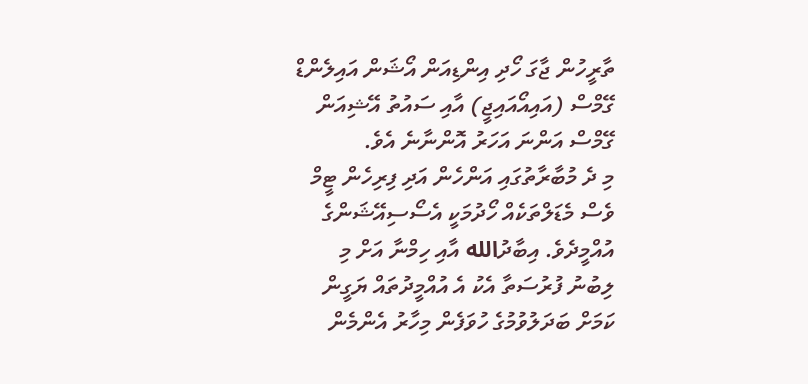ތާރީހުން ޖާގަ ހޯދި އިންޑިއަން އޯޝަން އައިލެންޑް ގޭމްސް (އައިއޯއައިޖީ) އާއި ސައުތު އޭޝިއަން ގޭމްސް އަންނަ އަހަރު އޮންނާނެ އެވެ.
މި ދެ މުބާރާތުގައި އަންހެން އަދި ފިރިހެން ޓީމް ވެސް މެޑަލްތަކެއް ހޯދުމަކީ އެސޯސިއޭޝަންގެ އުއްމީދެވެ. އިބާދުالله އާއި ހިމްނާ އަށް މި ލިބުނު ފުރުސަތާ އެކު އެ އުއްމީދުތައް ޔަގީން ކަމަށް ބަދަލުވުމުގެ ހުވަފެން މިހާރު އެންމެން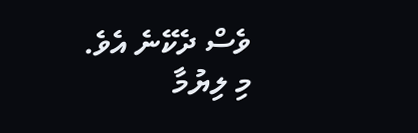ވެސް ދެކޭނެ އެވެ.
މި ލިޔުމާ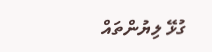ގުޅޭ ލިޔުންތައް